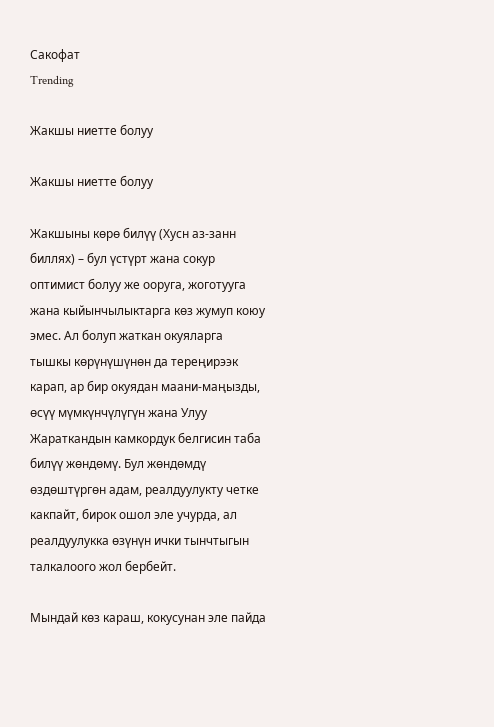Сакофат
Trending

Жакшы ниетте болуу

Жакшы ниетте болуу

Жакшыны көрө билүү (Хусн аз-занн биллях) – бул үстүрт жана сокур оптимист болуу же ооруга, жоготууга жана кыйынчылыктарга көз жумуп коюу эмес. Ал болуп жаткан окуяларга тышкы көрүнүшүнөн да тереңирээк карап, ар бир окуядан маани-маңызды, өсүү мүмкүнчүлүгүн жана Улуу Жараткандын камкордук белгисин таба билүү жөндөмү. Бул жөндөмдү өздөштүргөн адам, реалдуулукту четке какпайт, бирок ошол эле учурда, ал реалдуулукка өзүнүн ички тынчтыгын талкалоого жол бербейт.

Мындай көз караш, кокусунан эле пайда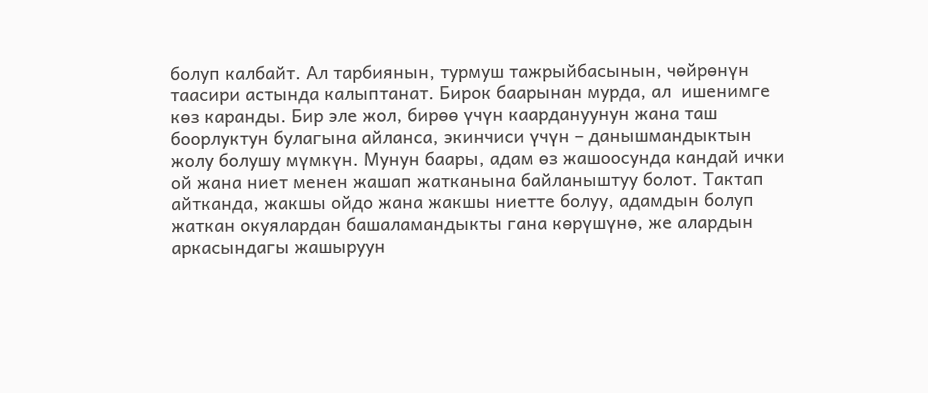болуп калбайт. Ал тарбиянын, турмуш тажрыйбасынын, чөйрөнүн таасири астында калыптанат. Бирок баарынан мурда, ал  ишенимге көз каранды. Бир эле жол, бирөө үчүн каардануунун жана таш боорлуктун булагына айланса, экинчиси үчүн – данышмандыктын жолу болушу мүмкүн. Мунун баары, адам өз жашоосунда кандай ички ой жана ниет менен жашап жатканына байланыштуу болот. Тактап айтканда, жакшы ойдо жана жакшы ниетте болуу, адамдын болуп жаткан окуялардан башаламандыкты гана көрүшүнө, же алардын аркасындагы жашыруун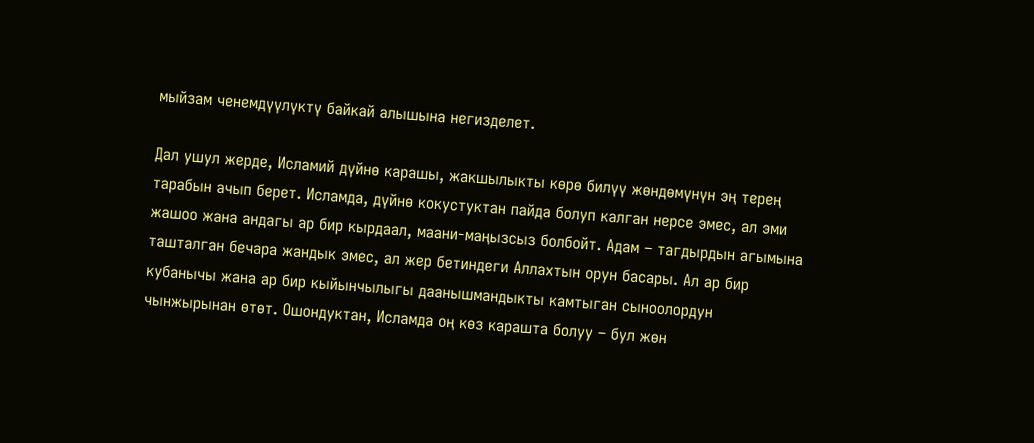мыйзам ченемдүүлүктү байкай алышына негизделет.

Дал ушул жерде, Исламий дүйнө карашы, жакшылыкты көрө билүү жөндөмүнүн эң терең тарабын ачып берет. Исламда, дүйнө кокустуктан пайда болуп калган нерсе эмес, ал эми жашоо жана андагы ар бир кырдаал, маани-маңызсыз болбойт. Адам – тагдырдын агымына ташталган бечара жандык эмес, ал жер бетиндеги Аллахтын орун басары. Ал ар бир кубанычы жана ар бир кыйынчылыгы даанышмандыкты камтыган сыноолордун чынжырынан өтөт. Ошондуктан, Исламда оң көз карашта болуу – бул жөн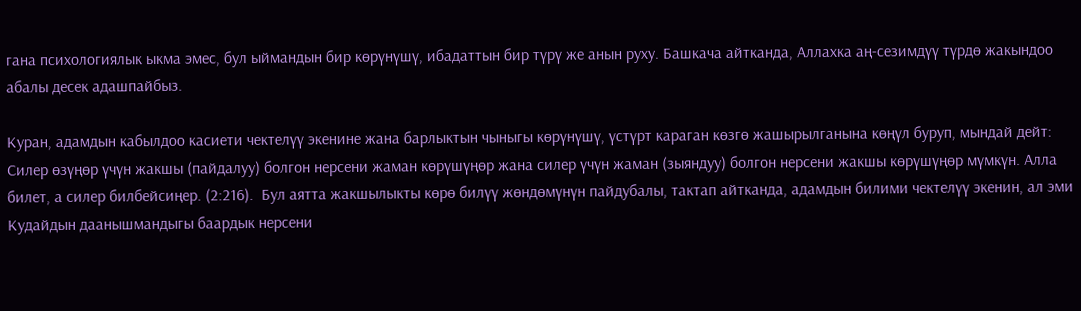гана психологиялык ыкма эмес, бул ыймандын бир көрүнүшү, ибадаттын бир түрү же анын руху. Башкача айтканда, Аллахка аң-сезимдүү түрдө жакындоо абалы десек адашпайбыз.

Куран, адамдын кабылдоо касиети чектелүү экенине жана барлыктын чыныгы көрүнүшү, үстүрт караган көзгө жашырылганына көңүл буруп, мындай дейт: Силер өзүңөр үчүн жакшы (пайдалуу) болгон нерсени жаман көрүшүңөр жана силер үчүн жаман (зыяндуу) болгон нерсени жакшы көрүшүңөр мүмкүн. Алла билет, а силер билбейсиңер. (2:216).  Бул аятта жакшылыкты көрө билүү жөндөмүнүн пайдубалы, тактап айтканда, адамдын билими чектелүү экенин, ал эми Кудайдын даанышмандыгы баардык нерсени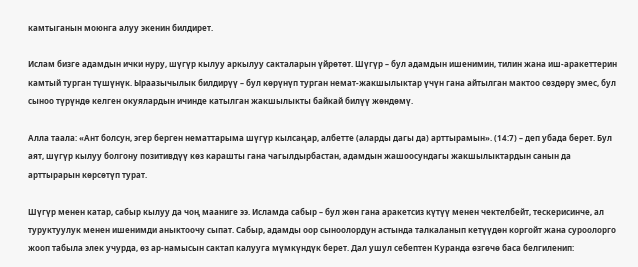камтыганын моюнга алуу экенин билдирет.

Ислам бизге адамдын ички нуру, шүгүр кылуу аркылуу сакталарын үйрөтөт. Шүгүр – бул адамдын ишенимин, тилин жана иш-аракеттерин камтый турган түшүнүк. Ыраазычылык билдирүү – бул көрүнүп турган немат-жакшылыктар үчүн гана айтылган мактоо сөздөрү эмес, бул сыноо түрүндө келген окуялардын ичинде катылган жакшылыкты байкай билүү жөндөмү.

Алла таала: «Ант болсун, эгер берген нематтарыма шүгүр кылсаңар, албетте (аларды дагы да) арттырамын». (14:7) – деп убада берет. Бул аят, шүгүр кылуу болгону позитивдүү көз карашты гана чагылдырбастан, адамдын жашоосундагы жакшылыктардын санын да арттырарын көрсөтүп турат.

Шүгүр менен катар, сабыр кылуу да чоң мааниге ээ. Исламда сабыр – бул жөн гана аракетсиз күтүү менен чектелбейт, тескерисинче, ал туруктуулук менен ишенимди аныктоочу сыпат. Сабыр, адамды оор сыноолордун астында талкаланып кетүүдөн коргойт жана суроолорго жооп табыла элек учурда, өз ар-намысын сактап калууга мүмкүндүк берет. Дал ушул себептен Куранда өзгөчө баса белгиленип: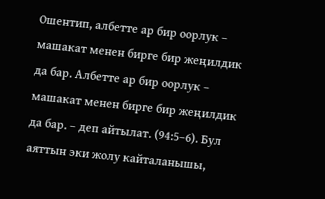Ошентип, албетте ар бир оорлук – машакат менен бирге бир жеңилдик да бар. Албетте ар бир оорлук – машакат менен бирге бир жеңилдик да бар. – деп айтылат. (94:5–6). Бул аяттын эки жолу кайталанышы,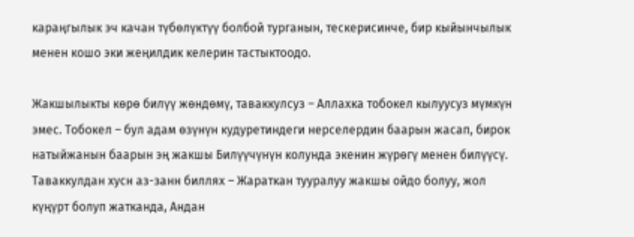караңгылык эч качан түбөлүктүү болбой турганын, тескерисинче, бир кыйынчылык менен кошо эки жеңилдик келерин тастыктоодо.

Жакшылыкты көрө билүү жөндөмү, таваккулсуз – Аллахка тобокел кылуусуз мүмкүн эмес. Тобокел – бул адам өзүнүн кудуретиндеги нерселердин баарын жасап, бирок натыйжанын баарын эң жакшы Билүүчүнүн колунда экенин жүрөгү менен билүүсү. Таваккулдан хусн аз-занн биллях – Жараткан тууралуу жакшы ойдо болуу, жол күңүрт болуп жатканда, Андан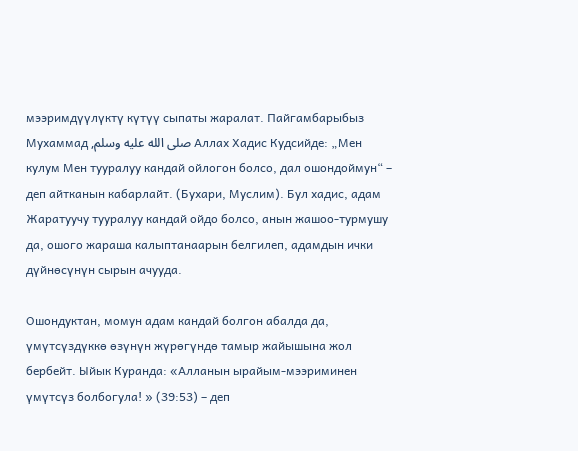мээримдүүлүктү күтүү сыпаты жаралат. Пайгамбарыбыз Мухаммад ,صلى الله عليه وسلم Аллах Хадис Кудсийде: „Мен кулум Мен тууралуу кандай ойлогон болсо, дал ошондоймун“ – деп айтканын кабарлайт. (Бухари, Муслим). Бул хадис, адам Жаратуучу тууралуу кандай ойдо болсо, анын жашоо-турмушу да, ошого жараша калыптанаарын белгилеп, адамдын ички дүйнөсүнүн сырын ачууда.

Ошондуктан, момун адам кандай болгон абалда да, үмүтсүздүккө өзүнүн жүрөгүндө тамыр жайышына жол бербейт. Ыйык Куранда: «Алланын ырайым-мээриминен үмүтсүз болбогула! » (39:53) – деп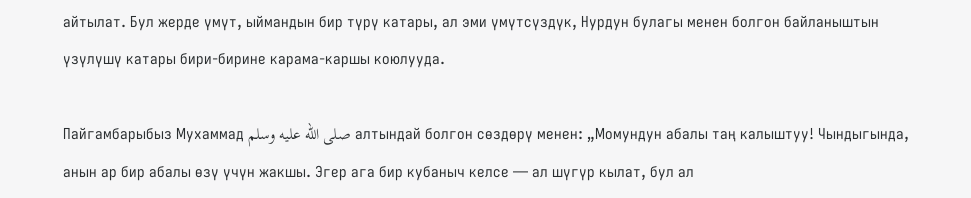айтылат. Бул жерде үмүт, ыймандын бир түрү катары, ал эми үмүтсүздүк, Нурдун булагы менен болгон байланыштын үзүлүшү катары бири-бирине карама-каршы коюлууда.

Пайгамбарыбыз Мухаммад صلى الله عليه وسلم алтындай болгон сөздөрү менен: „Момундун абалы таң калыштуу! Чындыгында, анын ар бир абалы өзү үчүн жакшы. Эгер ага бир кубаныч келсе — ал шүгүр кылат, бул ал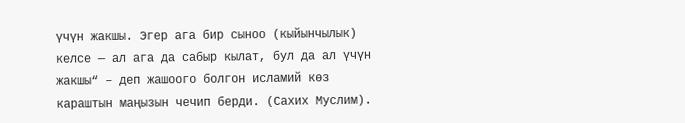үчүн жакшы. Эгер ага бир сыноо (кыйынчылык) келсе — ал ага да сабыр кылат, бул да ал үчүн жакшы“ – деп жашоого болгон исламий көз караштын маңызын чечип берди. (Сахих Муслим).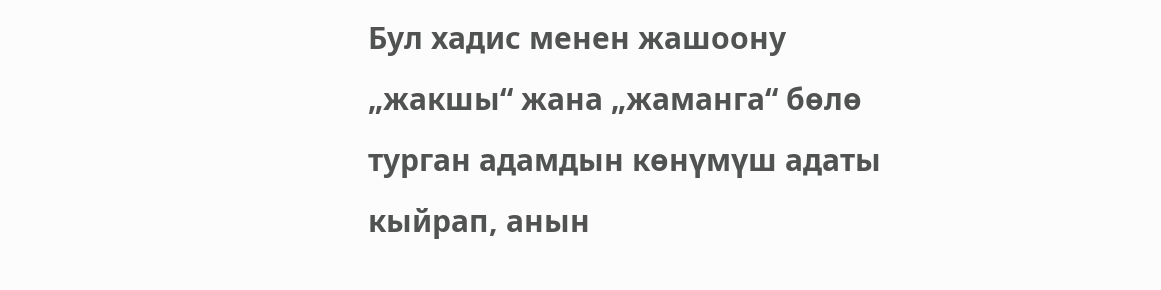Бул хадис менен жашоону „жакшы“ жана „жаманга“ бөлө турган адамдын көнүмүш адаты кыйрап, анын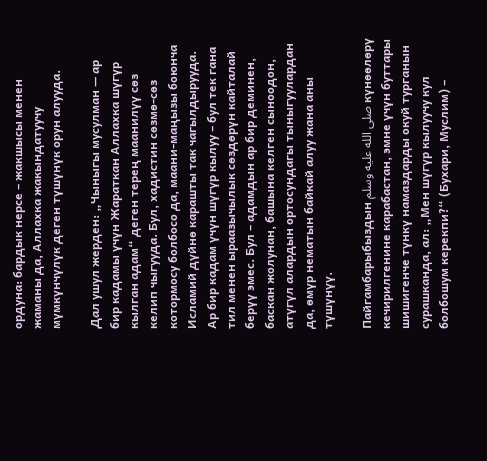ордуна: бардык нерсе – жакшысы менен жаманы да, Аллахка жакындатуучу мүмкүнчүлүк деген түшүнүк орун алууда.

Дал ушул жерден: „Чыныгы мусулман — ар бир кадамы үчүн Жараткан Аллахка шүгүр кылган адам“ деген терең маанилүү сөз келип чыгууда. Бул, хадистин сөзмө-сөз котормосу болбосо да, маани-маңызы боюнча Исламий дүйнө карашты так чагылдырууда. Ар бир кадам үчүн шүгүр кылуу – бул тек гана тил менен ыраазычылык сөздөрүн кайталай берүү эмес. Бул – адамдын ар бир деминен, баскан жолунан, башына келген сыноодон, атүгүл алардын ортосундагы тыныгуулардан да, өмүр нематын байкай алуу жана аны түшүнүү.

Пайгамбарыбыздын صلى الله عليه وسلم күнөөлөрү кечирилгенине карабастан, эмне үчүн буттары шишигенче түнкү намаздарды окуй турганын сурашканда, ал: „Мен шүгүр кылуучу кул болбошум керекпи?“ (Бухари, Муслим) –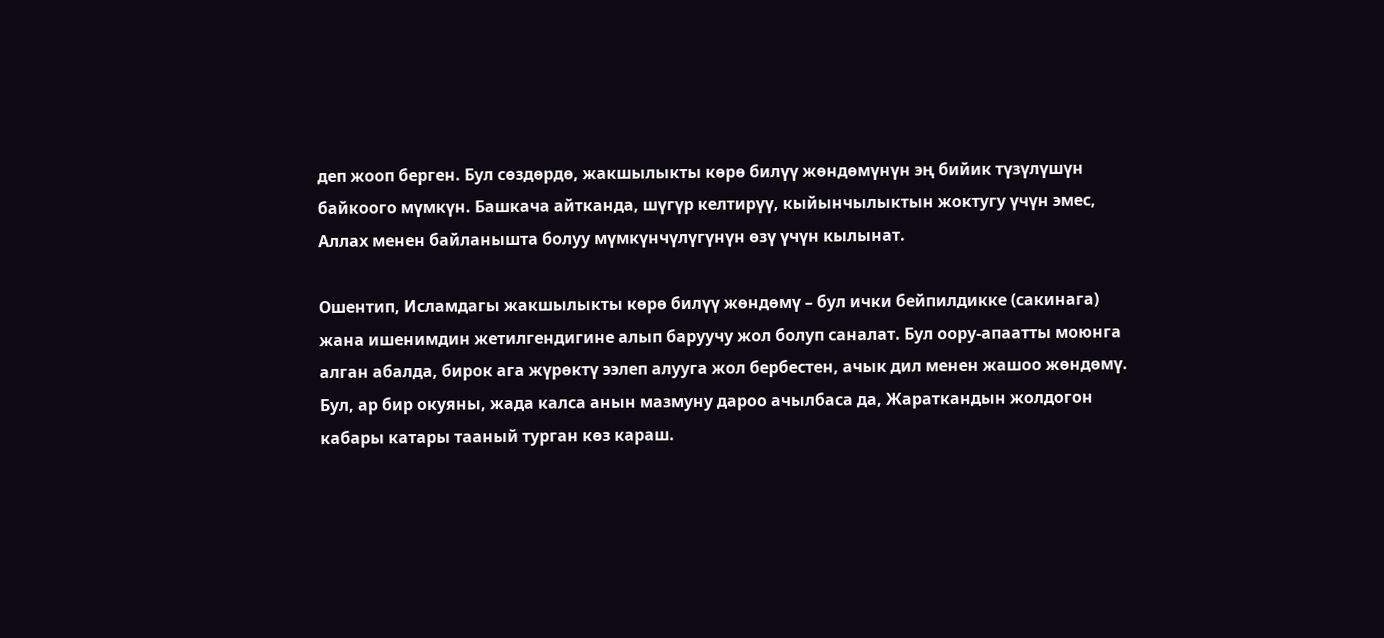деп жооп берген. Бул сөздөрдө, жакшылыкты көрө билүү жөндөмүнүн эң бийик түзүлүшүн байкоого мүмкүн. Башкача айтканда, шүгүр келтирүү, кыйынчылыктын жоктугу үчүн эмес, Аллах менен байланышта болуу мүмкүнчүлүгүнүн өзү үчүн кылынат.

Ошентип, Исламдагы жакшылыкты көрө билүү жөндөмү – бул ички бейпилдикке (сакинага) жана ишенимдин жетилгендигине алып баруучу жол болуп саналат. Бул оору-апаатты моюнга алган абалда, бирок ага жүрөктү ээлеп алууга жол бербестен, ачык дил менен жашоо жөндөмү. Бул, ар бир окуяны, жада калса анын мазмуну дароо ачылбаса да, Жараткандын жолдогон кабары катары тааный турган көз караш.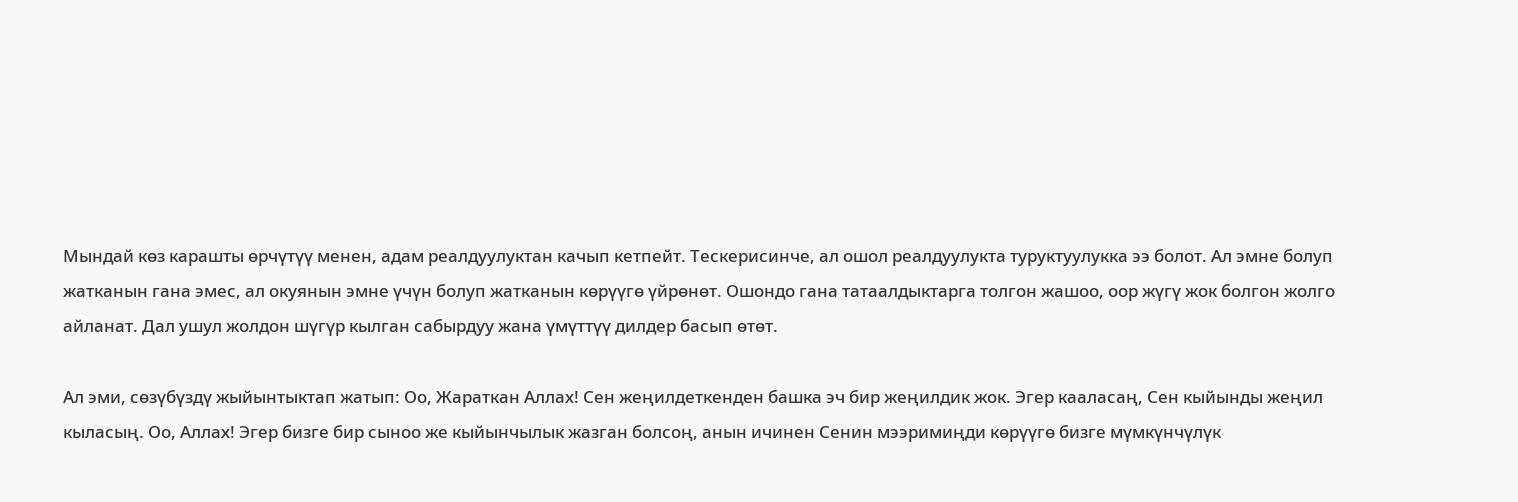Мындай көз карашты өрчүтүү менен, адам реалдуулуктан качып кетпейт. Тескерисинче, ал ошол реалдуулукта туруктуулукка ээ болот. Ал эмне болуп жатканын гана эмес, ал окуянын эмне үчүн болуп жатканын көрүүгө үйрөнөт. Ошондо гана татаалдыктарга толгон жашоо, оор жүгү жок болгон жолго айланат. Дал ушул жолдон шүгүр кылган сабырдуу жана үмүттүү дилдер басып өтөт.

Ал эми, сөзүбүздү жыйынтыктап жатып: Оо, Жараткан Аллах! Сен жеңилдеткенден башка эч бир жеңилдик жок. Эгер кааласаң, Сен кыйынды жеңил кыласың. Оо, Аллах! Эгер бизге бир сыноо же кыйынчылык жазган болсоң, анын ичинен Сенин мээримиңди көрүүгө бизге мүмкүнчүлүк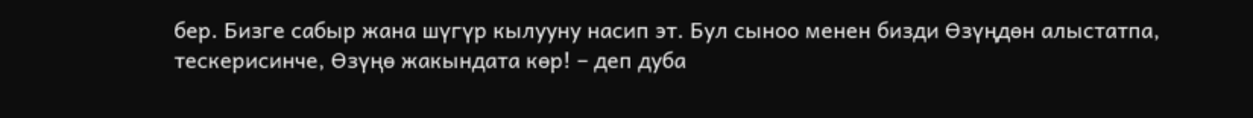бер. Бизге сабыр жана шүгүр кылууну насип эт. Бул сыноо менен бизди Өзүңдөн алыстатпа, тескерисинче, Өзүңө жакындата көр! – деп дуба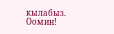кылабыз. Оомин!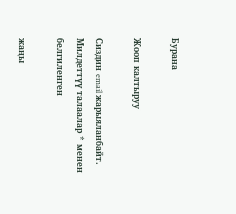Бурана

Жооп калтыруу

Сиздин email жарыяланбайт. Милдеттүү талаалар * менен белгиленген

жаңы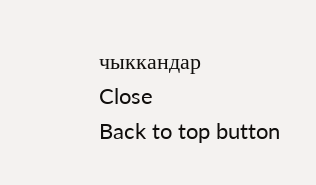чыккандар
Close
Back to top button